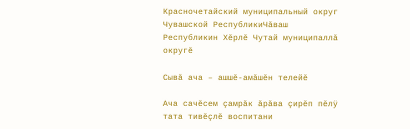Красночетайский муниципальный округ Чувашской РеспубликиЧăваш Республикин Хĕрлĕ Чутай муниципаллă округĕ

Сывă ача – ашшĕ-амăшĕн телейĕ

Ача сачĕсем çамрăк ăрăва çирĕп пĕлÿ тата тивĕçлĕ воспитани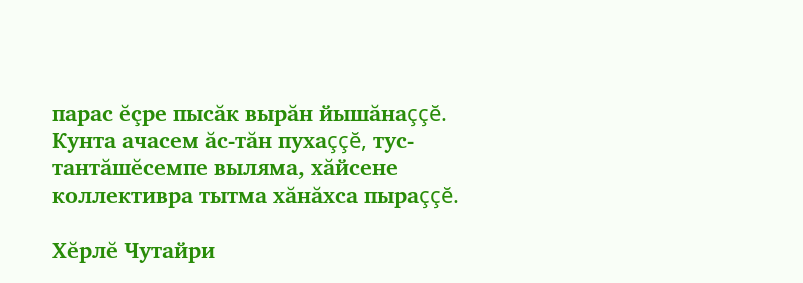парас ĕçре пысăк вырăн йышăнаççĕ. Кунта ачасем ăс-тăн пухаççĕ, тус-тантăшĕсемпе выляма, хăйсене коллективра тытма хăнăхса пыраççĕ.

Хĕрлĕ Чутайри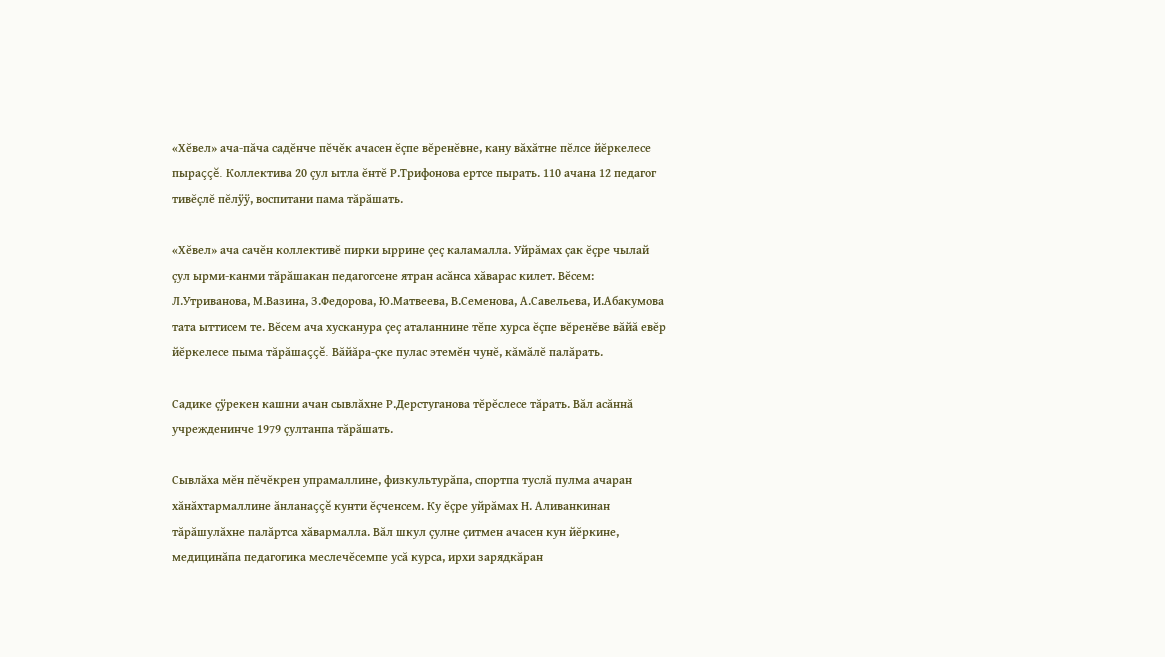«Хĕвел» ача-пăча садĕнче пĕчĕк ачасен ĕçпе вĕренĕвне, кану вăхăтне пĕлсе йĕркелесе пыраççĕ. Коллектива 20 çул ытла ĕнтĕ Р.Трифонова ертсе пырать. 110 ачана 12 педагог тивĕçлĕ пĕлÿÿ, воспитани пама тăрăшать.

«Хĕвел» ача сачĕн коллективĕ пирки ыррине çеç каламалла. Уйрăмах çак ĕçре чылай çул ырми-канми тăрăшакан педагогсене ятран асăнса хăварас килет. Вĕсем: Л.Утриванова, М.Вазина, З.Федорова, Ю.Матвеева, В.Семенова, А.Савельева, И.Абакумова тата ыттисем те. Вĕсем ача хусканура çеç аталаннине тĕпе хурса ĕçпе вĕренĕве вăйă евĕр йĕркелесе пыма тăрăшаççĕ. Вăйăра-çке пулас этемĕн чунĕ, кăмăлĕ палăрать.

Садике çÿрекен кашни ачан сывлăхне Р.Дерстуганова тĕрĕслесе тăрать. Вăл асăннă учрежденинче 1979 çултанпа тăрăшать.

Сывлăха мĕн пĕчĕкрен упрамаллине, физкультурăпа, спортпа туслă пулма ачаран хăнăхтармаллине ăнланаççĕ кунти ĕçченсем. Ку ĕçре уйрăмах Н. Аливанкинан тăрăшулăхне палăртса хăвармалла. Вăл шкул çулне çитмен ачасен кун йĕркине, медицинăпа педагогика меслечĕсемпе усă курса, ирхи зарядкăран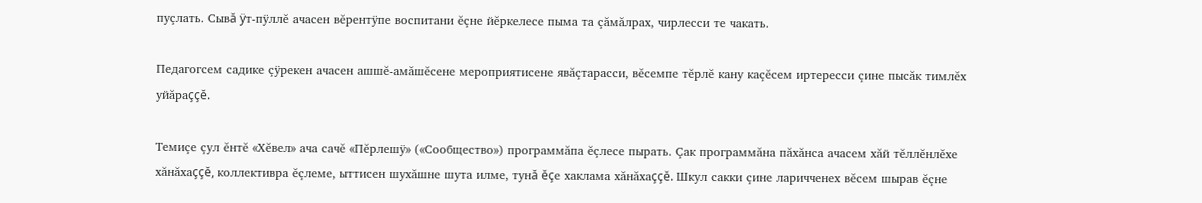пуçлать. Сывă ÿт-пÿллĕ ачасен вĕрентÿпе воспитани ĕçне йĕркелесе пыма та çăмăлрах, чирлесси те чакать.

Педагогсем садике çÿрекен ачасен ашшĕ-амăшĕсене мероприятисене явăçтарасси, вĕсемпе тĕрлĕ кану каçĕсем иртересси çине пысăк тимлĕх уйăраççĕ.

Темиçе çул ĕнтĕ «Хĕвел» ача сачĕ «Пĕрлешÿ» («Сообщество») программăпа ĕçлесе пырать. Çак программăна пăхăнса ачасем хăй тĕллĕнлĕхе хăнăхаççĕ, коллективра ĕçлеме, ыттисен шухăшне шута илме, тунă ĕçе хаклама хăнăхаççĕ. Шкул сакки çине ларичченех вĕсем шырав ĕçне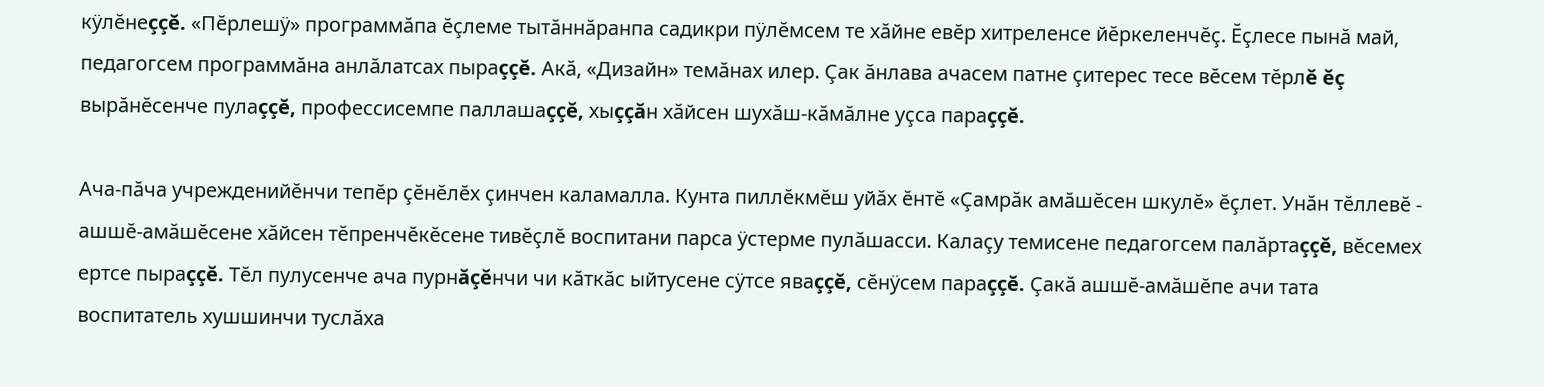кÿлĕнеççĕ. «Пĕрлешÿ» программăпа ĕçлеме тытăннăранпа садикри пÿлĕмсем те хăйне евĕр хитреленсе йĕркеленчĕç. Ĕçлесе пынă май, педагогсем программăна анлăлатсах пыраççĕ. Акă, «Дизайн» темăнах илер. Çак ăнлава ачасем патне çитерес тесе вĕсем тĕрлĕ ĕç вырăнĕсенче пулаççĕ, профессисемпе паллашаççĕ, хыççăн хăйсен шухăш-кăмăлне уçса параççĕ.

Ача-пăча учрежденийĕнчи тепĕр çĕнĕлĕх çинчен каламалла. Кунта пиллĕкмĕш уйăх ĕнтĕ «Çамрăк амăшĕсен шкулĕ» ĕçлет. Унăн тĕллевĕ - ашшĕ-амăшĕсене хăйсен тĕпренчĕкĕсене тивĕçлĕ воспитани парса ÿстерме пулăшасси. Калаçу темисене педагогсем палăртаççĕ, вĕсемех ертсе пыраççĕ. Тĕл пулусенче ача пурнăçĕнчи чи кăткăс ыйтусене сÿтсе яваççĕ, сĕнÿсем параççĕ. Çакă ашшĕ-амăшĕпе ачи тата воспитатель хушшинчи туслăха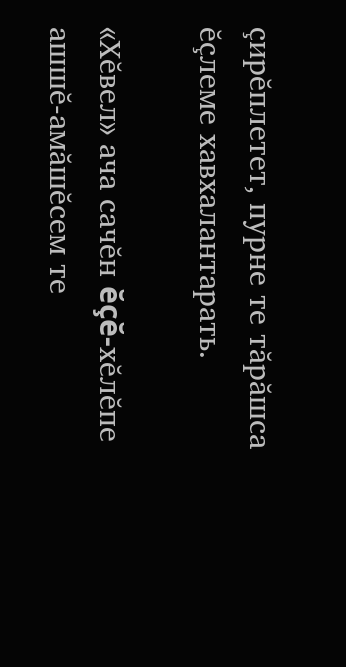çирĕплетет, пурне те тăрăшса ĕçлеме хавхалантарать.

«Хĕвел» ача сачĕн ĕçĕ-хĕлĕпе ашшĕ-амăшĕсем те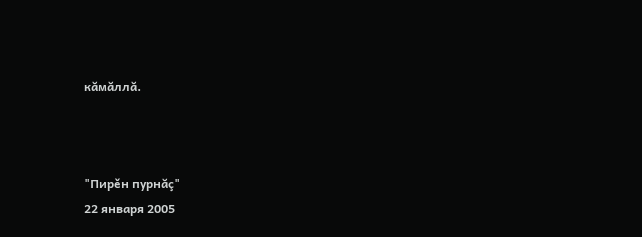кăмăллă.



"Пирěн пурнăç"
22 января 2005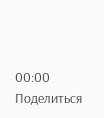00:00
Поделиться